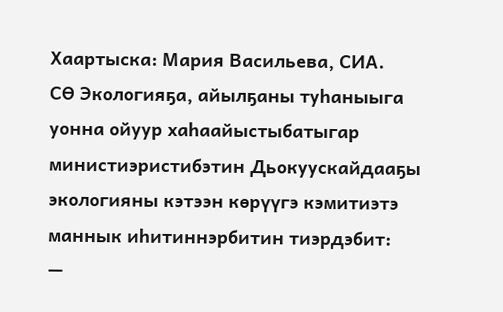Хаартыска: Мария Васильева, СИА.
СӨ Экологияҕа, айылҕаны туһаныыга уонна ойуур хаһаайыстыбатыгар министиэристибэтин Дьокуускайдааҕы экологияны кэтээн көрүүгэ кэмитиэтэ маннык иһитиннэрбитин тиэрдэбит:
—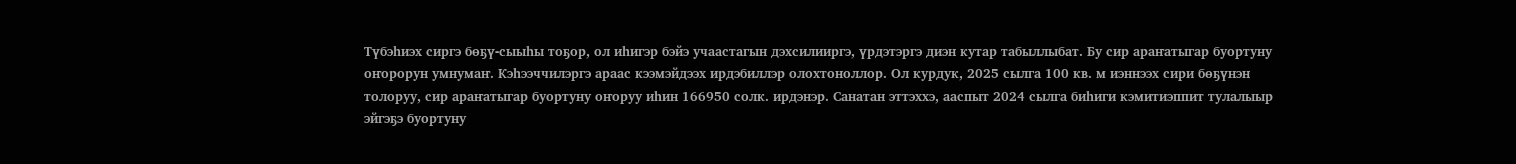Түбэһиэх сиргэ бөҕү-сыыһы тоҕор, ол иһигэр бэйэ учаастагын дэхсилииргэ, үрдэтэргэ диэн кутар табыллыбат. Бу сир араҥатыгар буортуну оҥорорун умнумаҥ. Кэһээччилэргэ араас кээмэйдээх ирдэбиллэр олохтоноллор. Ол курдук, 2025 сылга 100 кв. м иэннээх сири бөҕүнэн толоруу, сир араҥатыгар буортуну оҥоруу иһин 166950 солк. ирдэнэр. Санатан эттэххэ, ааспыт 2024 сылга биһиги кэмитиэппит тулалыыр эйгэҕэ буортуну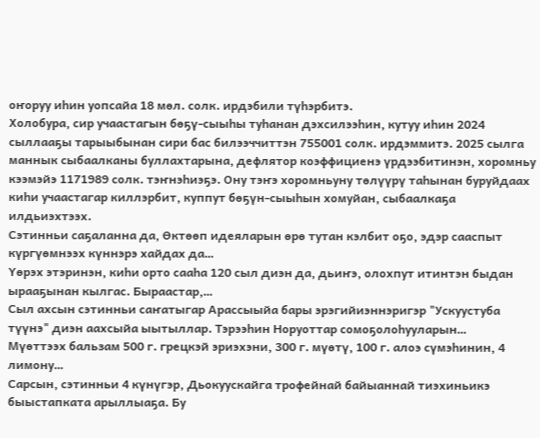оҥоруу иһин уопсайа 18 мөл. солк. ирдэбили түһэрбитэ.
Холобура, сир учаастагын бөҕү-сыыһы туһанан дэхсилээһин, кутуу иһин 2024 сыллааҕы тарыыбынан сири бас билээччиттэн 755001 солк. ирдэммитэ. 2025 сылга маннык сыбаалканы буллахтарына, дефлятор коэффициенэ үрдээбитинэн, хоромньу кээмэйэ 1171989 солк. тэҥнэһиэҕэ. Ону тэҥэ хоромньуну төлүүрү таһынан буруйдаах киһи учаастагар киллэрбит, куппут бөҕүн-сыыһын хомуйан, сыбаалкаҕа илдьиэхтээх.
Сэтинньи саҕаланна да, Өктөөп идеяларын өрө тутан кэлбит оҕо, эдэр сааспыт күргүөмнээх күннэрэ хайдах да…
Үөрэх этэринэн, киһи орто сааһа 120 сыл диэн да, дьиҥэ, олохпут итинтэн быдан ырааҕынан кылгас. Быраастар,…
Сыл ахсын сэтинньи саҥатыгар Арассыыйа бары эрэгийиэннэригэр "Ускуустуба түүнэ" диэн аахсыйа ыытыллар. Тэрээһин Норуоттар сомоҕолоһууларын…
Мүөттээх бальзам 500 г. грецкэй эриэхэни, 300 г. мүөтү, 100 г. алоэ сүмэһинин, 4 лимону…
Сарсын, сэтинньи 4 күнүгэр, Дьокуускайга трофейнай байыаннай тиэхиньикэ быыстапката арыллыаҕа. Бу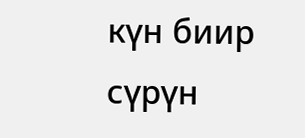күн биир сүрүн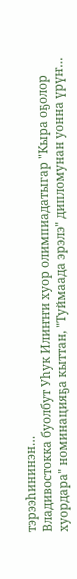тэрээһининэн…
Владивостокка буолбут Уһук Илиҥҥи хуор олимпиадатыгар "Кыра оҕолор хуордара" номинацияҕа кыттан, "Туймаада эрэлэ" дипломунан уонна үрүҥ…